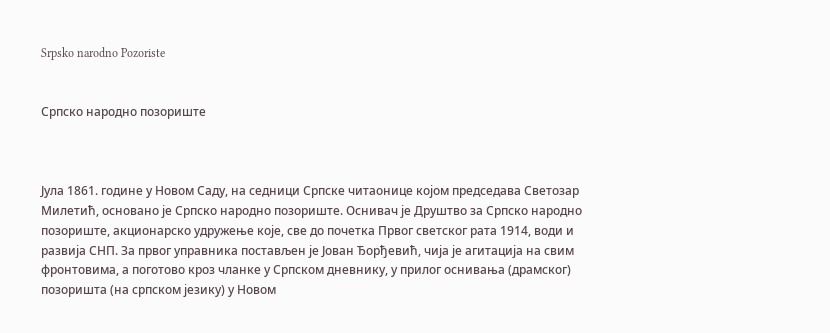Srpsko narodno Pozoriste


Српско народно позориште



Јула 1861. године у Новом Саду, на седници Српске читаонице којом председава Светозар Милетић, основано је Српско народно позориште. Оснивач је Друштво за Српско народно позориште, акционарско удружење које, све до почетка Првог светског рата 1914, води и развија СНП. За првог управника постављен је Јован Ђорђевић, чија је агитација на свим фронтовима, а поготово кроз чланке у Српском дневнику, у прилог оснивања (драмског) позоришта (на српском језику) у Новом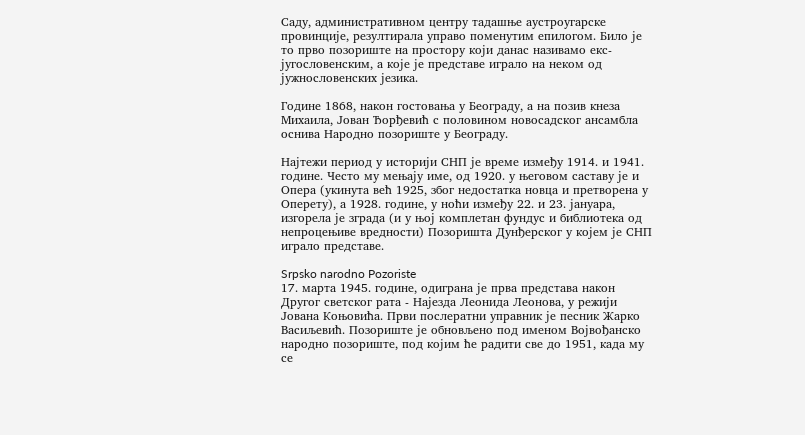Саду, административном центру тадашње аустроугарске провинције, резултирала управо поменутим епилогом. Било је то прво позориште на простору који данас називамо екс-југословенским, а које је представе играло на неком од јужнословенских језика.

Године 1868, након гостовања у Београду, а на позив кнеза Михаила, Јован Ђорђевић с половином новосадског ансамбла оснива Народно позориште у Београду.

Најтежи период у историји СНП је време између 1914. и 1941. године. Често му мењају име, од 1920. у његовом саставу је и Опера (укинута већ 1925, због недостатка новца и претворена у Оперету), а 1928. године, у ноћи између 22. и 23. јануара, изгорела је зграда (и у њој комплетан фундус и библиотека од непроцењиве вредности) Позоришта Дунђерског у којем је СНП играло представе.

Srpsko narodno Pozoriste
17. марта 1945. године, одиграна је прва представа након Другог светског рата - Најезда Леонида Леонова, у режији Јована Коњовића. Први послератни управник је песник Жарко Васиљевић. Позориште је обновљено под именом Војвођанско народно позориште, под којим ће радити све до 1951, када му се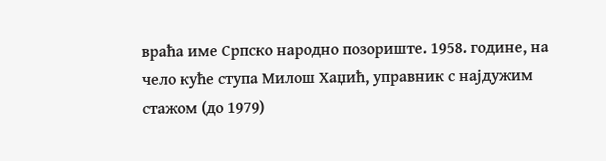враћа име Српско народно позориште. 1958. године, на чело куће ступа Милош Хаџић, управник с најдужим стажом (до 1979)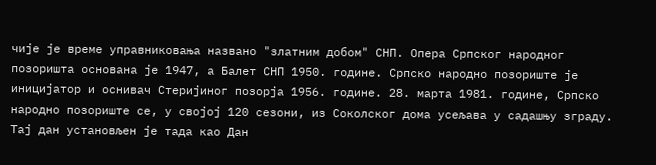чије је време управниковања названо "златним добом" СНП. Опера Српског народног позоришта основана је 1947, а Балет СНП 1950. године. Српско народно позориште је иницијатор и оснивач Стеријиног позорја 1956. године. 28. марта 1981. године, Српско народно позориште се, у својој 120 сезони, из Соколског дома усељава у садашњу зграду. Тај дан установљен је тада као Дан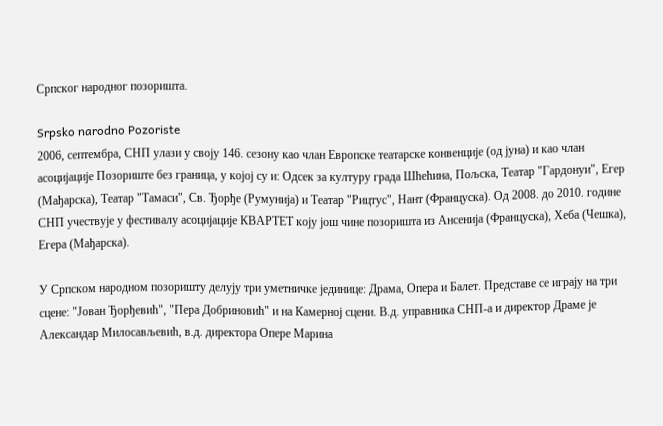Српског народног позоришта.

Srpsko narodno Pozoriste
2006, септембра, СНП улази у своју 146. сезону као члан Европске театарске конвенције (од јуна) и као члан асоцијације Позориште без граница, у којој су и: Одсек за културу града Шћећина, Пољска, Театар "Гардонyи", Егер (Мађарска), Театар "Тамаси", Св. Ђорђе (Румунија) и Театар "Рицтус", Нант (Француска). Од 2008. до 2010. године СНП учествује у фестивалу асоцијације КВАРТЕТ коју још чине позоришта из Ансенија (Француска), Хеба (Чешка), Егера (Мађарска).

У Српском народном позоришту делују три уметничке јединице: Драма, Опера и Балет. Представе се играју на три сцене: "Јован Ђорђевић", "Пера Добриновић" и на Камерној сцени. В.д. управника СНП-а и директор Драме је Александар Милосављевић, в.д. директора Опере Марина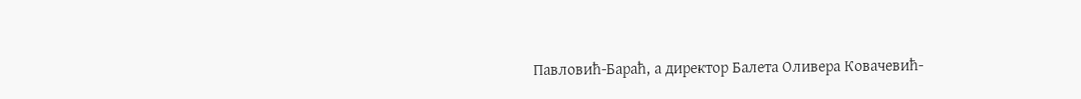Павловић-Бараћ, а директор Балета Оливера Ковачевић-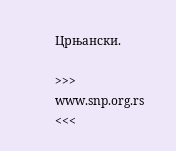Црњански.

>>> www.snp.org.rs <<<